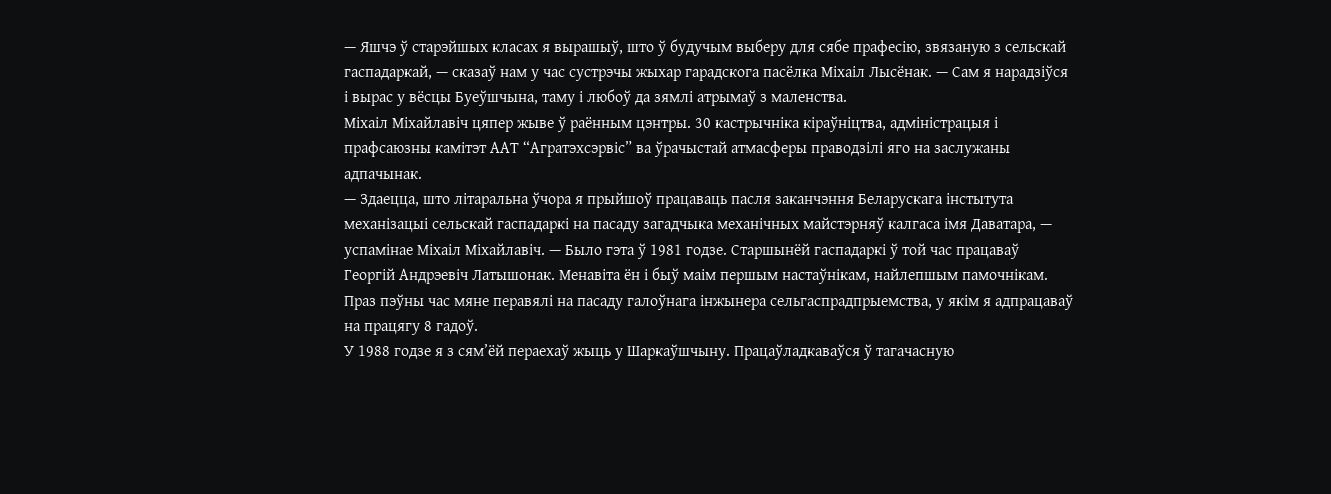— Яшчэ ў старэйшых класах я вырашыў, што ў будучым выберу для сябе прафесію, звязаную з сельскай гаспадаркай, — сказаў нам у час сустрэчы жыхар гарадскога пасёлка Міхаіл Лысёнак. — Сам я нарадзіўся і вырас у вёсцы Буеўшчына, таму і любоў да зямлі атрымаў з маленства.
Міхаіл Міхайлавіч цяпер жыве ў раённым цэнтры. 30 кастрычніка кіраўніцтва, адміністрацыя і прафсаюзны камітэт ААТ “Агратэхсэрвіс” ва ўрачыстай атмасферы праводзілі яго на заслужаны адпачынак.
— Здаецца, што літаральна ўчора я прыйшоў працаваць пасля заканчэння Беларускага інстытута механізацыі сельскай гаспадаркі на пасаду загадчыка механічных майстэрняў калгаса імя Даватара, — успамінае Міхаіл Міхайлавіч. — Было гэта ў 1981 годзе. Старшынёй гаспадаркі ў той час працаваў Георгій Андрэевіч Латышонак. Менавіта ён і быў маім першым настаўнікам, найлепшым памочнікам. Праз пэўны час мяне перавялі на пасаду галоўнага інжынера сельгаспрадпрыемства, у якім я адпрацаваў на працягу 8 гадоў.
У 1988 годзе я з сям’ёй пераехаў жыць у Шаркаўшчыну. Працаўладкаваўся ў тагачасную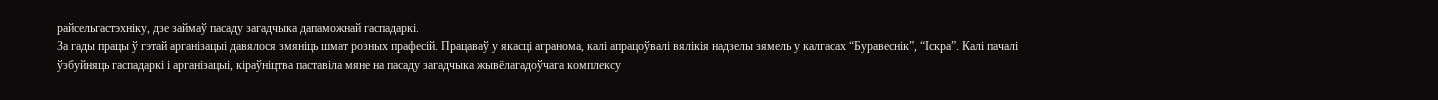райсельгастэхніку, дзе займаў пасаду загадчыка дапаможнай гаспадаркі.
За гады працы ў гэтай арганізацыі давялося змяніць шмат розных прафесій. Працаваў у якасці агранома, калі апрацоўвалі вялікія надзелы зямель у калгасах “Буравеснік”, “Іскра”. Калі пачалі ўзбуйняць гаспадаркі і арганізацыі, кіраўніцтва паставіла мяне на пасаду загадчыка жывёлагадоўчага комплексу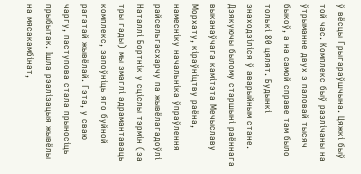ў вёсцы Грыгараўшчына. Цяжкі быў той час. Комплекс быў разлічаны на ўтрыманне двух з паловай тысяч быкоў, а на самой справе там было толькі 80 цялят. Будынкі знаходзіліся ў аварыйным стане. Дзякуючы былому старшыні раённага выканаўчага камітэта Мечыславу Морхату, кіраўніцтву раёна, намесніку начальніка ўпраўлення райсельгасхарчу па жывёлагадоўлі Наталлі Бортнік у сціслы тэрмін (за тры гады) мы змаглі адрамантаваць комплекс, запоўніць яго буйной рагатай жывёлай. Гэта, у сваю чаргу, паступова стала прыносіць прыбытак. Ішла рэалізацыя жывёлы на мясакамбінат,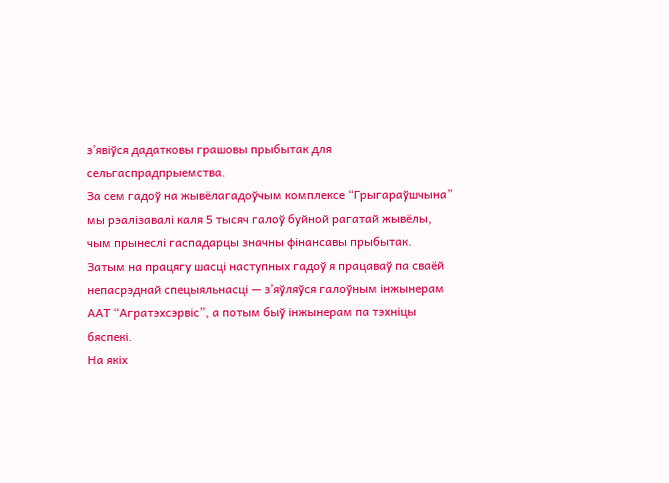з’явіўся дадатковы грашовы прыбытак для сельгаспрадпрыемства.
За сем гадоў на жывёлагадоўчым комплексе “Грыгараўшчына” мы рэалізавалі каля 5 тысяч галоў буйной рагатай жывёлы, чым прынеслі гаспадарцы значны фінансавы прыбытак.
Затым на працягу шасці наступных гадоў я працаваў па сваёй непасрэднай спецыяльнасці — з’яўляўся галоўным інжынерам ААТ “Агратэхсэрвіс”, а потым быў інжынерам па тэхніцы бяспекі.
На якіх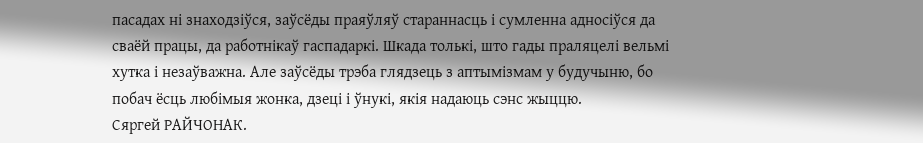пасадах ні знаходзіўся, заўсёды праяўляў стараннасць і сумленна адносіўся да сваёй працы, да работнікаў гаспадаркі. Шкада толькі, што гады праляцелі вельмі хутка і незаўважна. Але заўсёды трэба глядзець з аптымізмам у будучыню, бо побач ёсць любімыя жонка, дзеці і ўнукі, якія надаюць сэнс жыццю.
Сяргей РАЙЧОНАК.